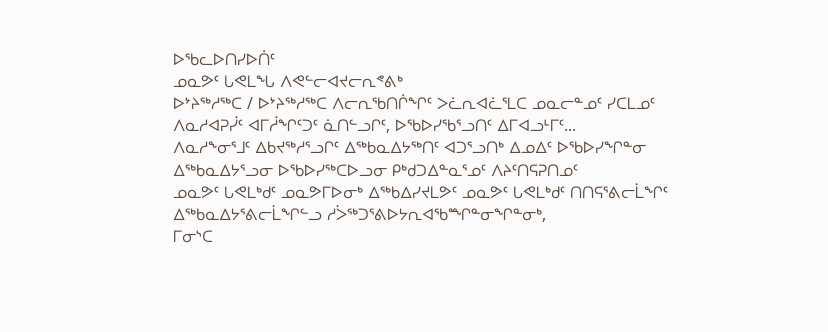ᐅᖃᓚᐅᑎᓯᐅᑏᑦ
ᓄᓇᕗᑦ ᒐᕙᒪᖓ ᐱᕙᓪᓕᐊᔪᓕᕆᕝᕕᒃ
ᐅᔾᔨᖅᓱᖅᑕ / ᐅᔾᔨᖅᓱᖅᑕ ᐱᓕᕆᖃᑎᒌᖏᑦ ᐳᓛᕆᐊᓛᕐᒪᑕ ᓄᓇᓕᓐᓄᑦ ᓯᑕᒪᓄᑦ ᐱᓇᓱᐊᕈᓰᑦ ᐊᒥᓲᖏᑦᑐᑦ ᓈᑎᓪᓗᒋᑦ, ᐅᖃᐅᓯᖃᕐᓗᑎᑦ ᐃᒥᐊᓗᒻᒥᑦ...
ᐱᓇᓱᖕᓂᕐᒧᑦ ᐃᑲᔪᖅᓱᕐᓗᒋᑦ ᐃᖅᑲᓇᐃᔭᖅᑎᑦ ᐊᑐᕐᓗᑎᒃ ᐃᓄᐃᑦ ᐅᖃᐅᓯᖏᓐᓂ ᐃᖅᑲᓇᐃᔭᕐᓗᓂ ᐅᖃᐅᓯᖅᑕᐅᓗᓂ ᑭᒃᑯᑐᐃᓐᓇᕐᓄᑦ ᐱᔨᑦᑎᕋᕈᑎᓄᑦ
ᓄᓇᕗᑦ ᒐᕙᒪᒃᑯᑦ ᓄᓇᕗᒥᐅᓂᒃ ᐃᖅᑲᐃᓯᔪᒪᕗᑦ ᓄᓇᕗᑦ ᒐᕙᒪᒃᑯᑦ ᑎᑎᕋᕐᕕᓕᒫᖏᑦ ᐃᖅᑲᓇᐃᔭᕐᕕᓕᒫᖏᓪᓗ ᓱᐴᖅᑐᕐᕕᐅᔭᕆᐊᖃᙱᓐᓂᖏᓐᓂᒃ,
ᒥᓂᔅᑕ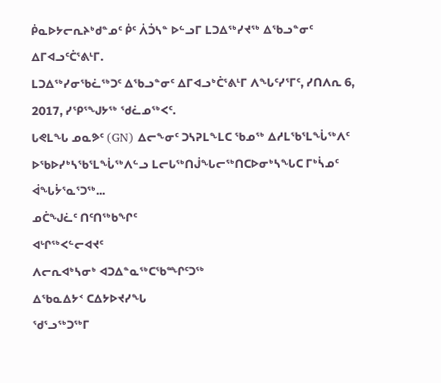ᑮᓇᐅᔭᓕᕆᔨᒃᑯᓐᓄᑦ ᑮᑦ ᐲᑑᓴᓐ ᐅᓪᓗᒥ ᒪᑐᐃᖅᓯᔪᖅ ᐃᖃᓗᓐᓂᑦ ᐃᒥᐊᓗᑦᑖᕐᕕᒻᒥ.
ᒪᑐᐃᖅᓯᓂᖃᓛᖅᑐᑦ ᐃᖃᓗᓐᓂᑦ ᐃᒥᐊᓗᒃᑖᕐᕕᒻᒥ ᐱᖓᑦᓯᕐᒥᑦ, ᓯᑎᐱᕆ 6, 2017, ᓯᕿᕐᖑᔭᖅ ᖁᓛᓄᖅᐸᑦ.
ᒐᕙᒪᖓ ᓄᓇᕗᑦ (GN) ᐃᓕᖕᓂᑦ ᑐᓴᕈᒪᖕᒪᑕ ᖃᓄᖅ ᐃᓱᒪᖃᕐᒪᖔᖅᐱᑦ ᐅᖃᐅᓯᒃᓴᖃᕐᒪᖔᖅᐱᓪᓗ ᒪᓕᒐᖅᑎᒎᖓᓕᖅᑎᑕᐅᓂᒃᓴᖓᑕ ᒥᒃᓵᓄᑦ ᐋᖓᔮᕐᓇᕐᑐᖅ...
ᓄᑖᖑᓛᑦ ᑎᑦᑎᖅᑲᖏᑦ
ᐊᒡᒋᖅᐸᓪᓕᐊᔪᑦ
ᐱᓕᕆᐊᒃᓴᓂᒃ ᐊᑐᐃᓐᓇᖅᑕᖃᙱᑦᑐᖅ
ᐃᖃᓇᐃᔭᑉ ᑕᐃᔭᐅᔪᓯᖓ
ᖁᕐᓗᖅᑐᖅᒥ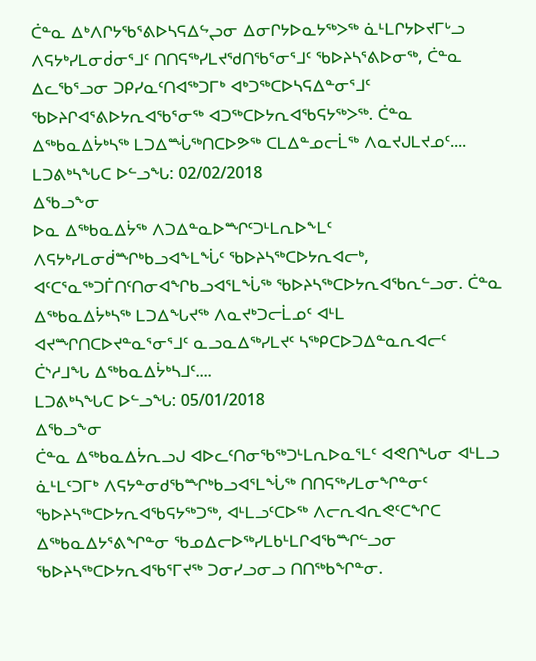ᑖᓐᓇ ᐃᒃᐱᒋᔭᖃᕐᕕᐅᓴᕋᐃᖦᖢᓂ ᐃᓂᒋᔭᐅᓇᔭᖅᐳᖅ ᓈᒻᒪᒋᔭᐅᔪᒥᒡᓗ ᐱᕋᔭᒃᓯᒪᓂᑰᓂᕐᒧᑦ ᑎᑎᕋᖅᓯᒪᔪᖁᑎᖃᕐᓂᕐᒧᑦ ᖃᐅᔨᓴᕐᕕᐅᓂᖅ, ᑖᓐᓇ ᐃᓚᖃᕐᓗᓂ ᑐᑭᓯᓇᑦᑎᐊᖅᑐᒥᒃ ᐊᒃᑐᖅᑕᐅᓴᕋᐃᓐᓂᕐᒧᑦ ᖃᐅᔨᒋᐊᕐᕕᐅᔭᕆᐊᖃᕐᓂᖅ ᐊᑐᖅᑕᐅᔭᕆᐊᖃᕋᔭᖅᐳᖅ. ᑖᓐᓇ ᐃᖅᑲᓇᐃᔮᒃᓴᖅ ᒪᑐᐃᙶᖅᑎᑕᐅᕗᖅ ᑕᒪᐃᓐᓄᓕᒫᖅ ᐱᓇᔪᒍᒪᔪᓄᑦ....
ᒪᑐᕕᒃᓴᖓᑕ ᐅᓪᓗᖓ: 02/02/2018
ᐃᖃᓗᖕᓂ
ᐅᓇ ᐃᖅᑲᓇᐃᔮᖅ ᐱᑐᐃᓐᓇᐅᙱᑦᑐᒻᒪᕆᐅᖕᒪᑦ ᐱᕋᔭᒃᓯᒪᓂᑰᙱᒃᑲᓗᐊᖕᒪᖔᑦ ᖃᐅᔨᓴᖅᑕᐅᔭᕆᐊᓕᒃ, ᐊᑦᑕᕐᓇᖅᑐᒦᑎᑦᑎᓂᐊᖏᑲᓗᐊᕐᒪᖔᖅ ᖃᐅᔨᓴᖅᑕᐅᔭᕆᐊᖃᕆᓪᓗᓂ. ᑖᓐᓇ ᐃᖅᑲᓇᐃᔮᒃᓴᖅ ᒪᑐᐃᖓᔪᖅ ᐱᓇᔪᒃᑐᓕᒫᓄᑦ ᐊᒻᒪ ᐊᔪᙱᑎᑕᐅᔪᓐᓇᕐᓂᕐᒧᑦ ᓇᓗᓇᐃᖅᓯᒪᔪᑦ ᓴᖅᑭᑕᐅᑐᐃᓐᓇᕆᐊᓕᑦ ᑖᔅᓱᒧᖓ ᐃᖅᑲᓇᐃᔮᒃᓴᒧᑦ....
ᒪᑐᕕᒃᓴᖓᑕ ᐅᓪᓗᖓ: 05/01/2018
ᐃᖃᓗᖕᓂ
ᑖᓐᓇ ᐃᖅᑲᓇᐃᔮᕆᓗᒍ ᐊᐅᓚᑦᑎᓂᖃᖅᑐᒻᒪᕆᐅᓇᕐᒪᑦ ᐊᕙᑎᖓᓂ ᐊᒻᒪᓗ ᓈᒻᒪᑦᑐᒥᒃ ᐱᕋᔭᓐᓂᑯᖃᙱᒃᑲᓗᐊᕐᒪᖔᖅ ᑎᑎᕋᖅᓯᒪᓂᖏᓐᓂᑦ ᖃᐅᔨᓴᖅᑕᐅᔭᕆᐊᖃᕋᔭᖅᑐᖅ, ᐊᒻᒪᓗᑦᑕᐅᖅ ᐱᓕᕆᐊᕆᕙᑦᑕᖏᑕ ᐃᖅᑲᓇᐃᔭᕐᕕᖏᓐᓂ ᖃᓄᐃᓕᐅᖅᓯᒪᑲᒻᒪᒋᐊᖃᙱᓪᓗᓂ ᖃᐅᔨᓴᖅᑕᐅᔭᕆᐊᖃᕐᒥᔪᖅ ᑐᓂᓯᓗᓂᓗ ᑎᑎᖅᑲᖏᓐᓂ.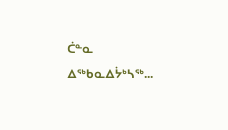ᑖᓐᓇ ᐃᖅᑲᓇᐃᔮᒃᓴᖅ...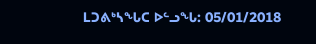ᒪᑐᕕᒃᓴᖓᑕ ᐅᓪᓗᖓ: 05/01/2018